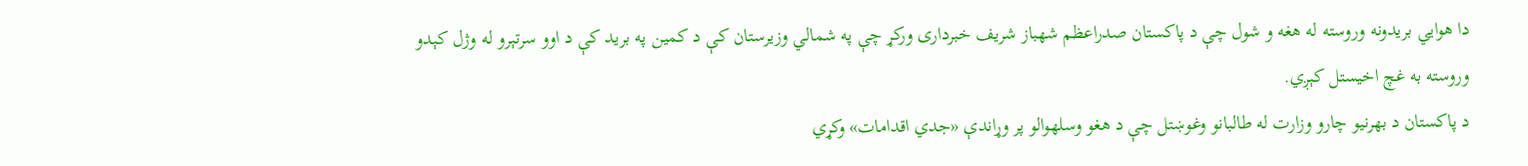دا هوايي بریدونه وروسته له هغه و شول چې د پاکستان صدراعظم شهباز شریف خبرداری ورکړ چې په شمالي وزیرستان کې د کمین په برید کې د اوو سرتېرو له وژل کېدو وروسته به غچ اخیستل کېږي.
د پاکستان د بهرنیو چارو وزارت له طالبانو وغوښتل چې د هغو وسلهوالو پر وړاندې «جدي اقدامات» وکړي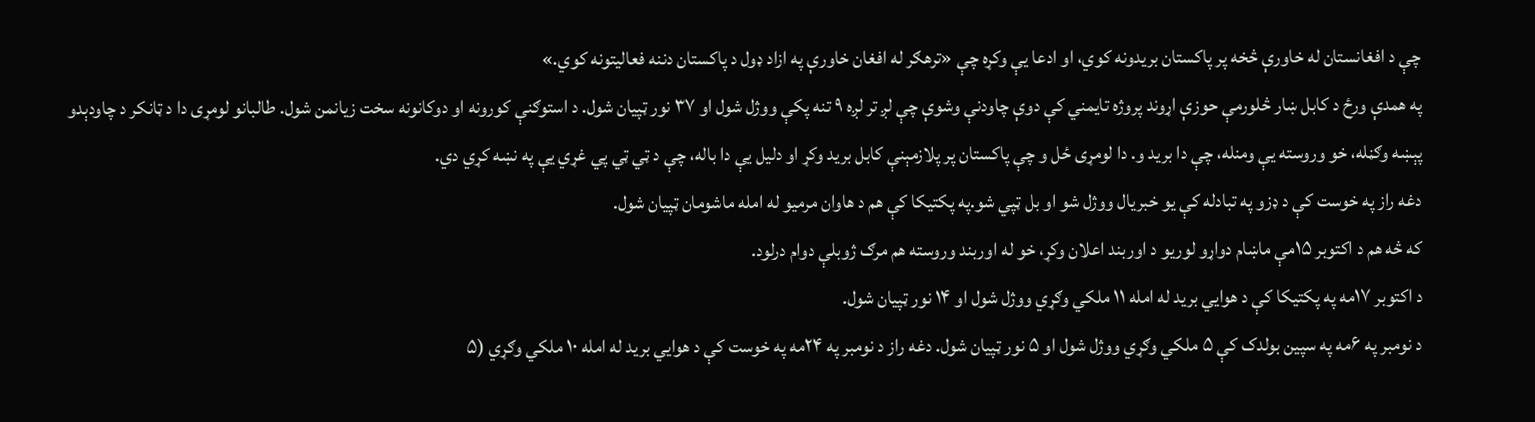چې د افغانستان له خاورې څخه پر پاکستان بریدونه کوي، او ادعا یې وکړه چې «ترهګر له افغان خاورې په ازاد ډول د پاکستان دننه فعالیتونه کوي.»
په همدې ورځ د کابل ښار څلورمې حوزې اړوند پروژه تایمني کې دوې چاودنې وشوې چې لږ تر لږه ۹ تنه پکې ووژل شول او ۳۷ نور ټپیان شول. د استوګنې کورونه او دوکانونه سخت زیانمن شول. طالبانو لومړی دا د ټانکر د چاودېدو پېښه وګڼله، خو وروسته یې ومنله، چې دا برید و. دا لومړی ځل و چې پاکستان پر پلازمېنې کابل برید وکړ او دلیل یې دا باله، چې د ټي ټي پي غړي یې په نښه کړي دي.
دغه راز په خوست کې د ډزو په تبادله کې یو خبریال ووژل شو او بل ټپي شو.په پکتیکا کې هم د هاوان مرمیو له امله ماشومان ټپیان شول.
که څه هم د اکتوبر ۱۵مې ماښام دواړو لوریو د اوربند اعلان وکړ، خو له اوربند وروسته هم مرګ ژوبلې دوام درلود.
د اکتوبر ۱۷مه په پکتیکا کې د هوايي برید له امله ۱۱ ملکي وګړي ووژل شول او ۱۴ نور ټپیان شول.
د نومبر په ۶مه په سپین بولدک کې ۵ ملکي وګړي ووژل شول او ۵ نور ټپیان شول. دغه راز د نومبر په ۲۴مه په خوست کې د هوايي برید له امله ۱۰ ملکي وګړي (۵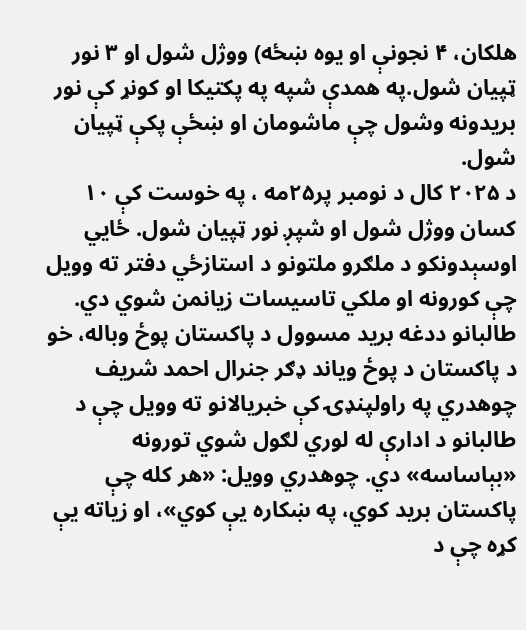هلکان، ۴ نجونې او یوه ښځه) ووژل شول او ۳ نور ټپیان شول.په همدې شپه په پکتیکا او کونړ کې نور بریدونه وشول چې ماشومان او ښځې پکې ټپیان شول.
د ۲۰۲۵ کال د نومبر پر۲۵مه ، په خوست کې ۱۰ کسان ووژل شول او شپږ نور ټپیان شول. ځايي اوسېدونکو د ملګرو ملتونو د استازځي دفتر ته وویل چې کورونه او ملکي تاسیسات زیانمن شوي دي.
طالبانو ددغه برید مسوول د پاکستان پوځ وباله، خو د پاکستان د پوځ ویاند ډګر جنرال احمد شریف چوهدري په راولپنډۍ کې خبریالانو ته وویل چې د طالبانو د ادارې له لوري لګول شوي تورونه «بېاساسه» دي. چوهدري وویل: «هر کله چې پاکستان برید کوي، په ښکاره یې کوي»، او زیاته یې کړه چې د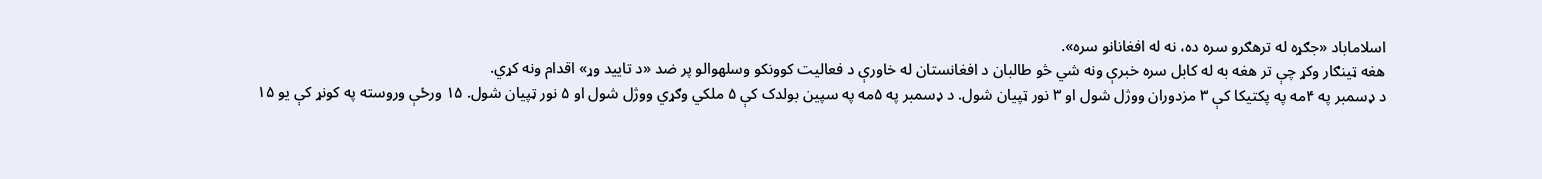اسلاماباد «جګړه له ترهګرو سره ده، نه له افغانانو سره».
هغه ټینګار وکړ چې تر هغه به له کابل سره خبرې ونه شي څو طالبان د افغانستان له خاورې د فعالیت کوونکو وسلهوالو پر ضد «د تایید وړ» اقدام ونه کړي.
د ډسمبر په ۴مه په پکتیکا کې ۳ مزدوران ووژل شول او ۳ نور ټپیان شول. د ډسمبر په ۵مه په سپین بولدک کې ۵ ملکي وګړي ووژل شول او ۵ نور ټپیان شول. ۱۵ ورځې وروسته په کونړ کې یو ۱۵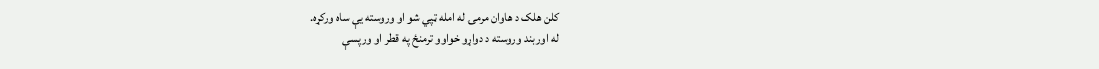کلن هلک د هاوان مرمۍ له امله ټپي شو او وروسته یې ساه ورکړه.
له اوربند وروسته د دواړو خواوو ترمنځ په قطر او ورپسې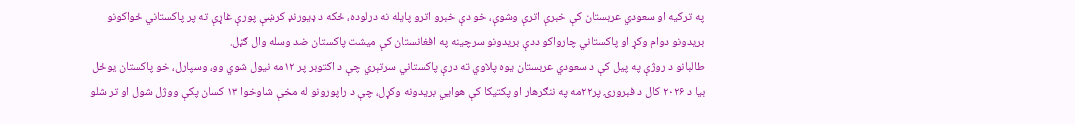په ترکیه او سعودي عربستان کې خبرې اترې وشوې، خو دې خبرو اترو پایله نه درلوده، ځکه د ډیورنډ کرښې پورې غاړې ته پر پاکستاني ځواکونو بریدونو دوام وکړ او پاکستاني چارواکو ددې بریدونو سرچینه په افغانستان کې میشت پاکستان ضد وسله وال ګڼل.
طالبانو د روژې په پیل کې د سعودي عربستان یوه پلاوي ته درې پاکستاني سرتېري چې د اکتوبر پر ۱۲مه نیول شوي وو، وسپارل، خو پاکستان یوځل بیا د ۲۰۲۶ کال د فبرورۍ پر۲۲مه په ننګرهار او پکتیکا کې هوايي بریدونه وکړل، چې د راپورونو له مخې شاوخوا ۱۳ کسان پکې ووژل شول او تر شلو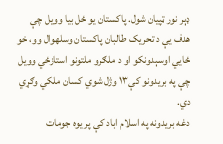ډېر نور ټپیان شول. پاکستان یو ځل بیا وویل چې هدف یې د تحریک طالبان پاکستان وسلهوال وو، خو ځايي اوسېدونکو او د ملګرو ملتونو استازځي وویل چې په بریدونو کې۱۳ وژل شوي کسان ملکي وګړي دي.
دغه بریدونه په اسلام اباد کې پر یوه جومات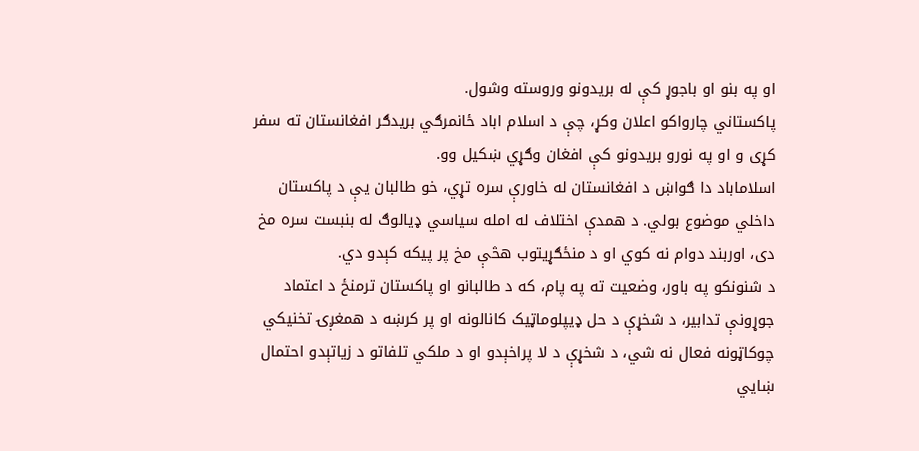او په بنو او باجوړ کې له بریدونو وروسته وشول.
پاکستاني چارواکو اعلان وکړ، چې د اسلام اباد ځانمرګي بریدګر افغانستان ته سفر کړی و او په نورو بریدونو کې افغان وګړي ښکیل وو.
اسلاماباد دا ګواښ د افغانستان له خاورې سره تړي، خو طالبان یې د پاکستان داخلي موضوع بولي. د همدې اختلاف له امله سیاسي ډیالوګ له بنبست سره مخ دی، اوربند دوام نه کوي او د منځګړیتوب هڅې مخ پر پیکه کېدو دي.
د شنونکو په باور، وضعیت ته په پام، که د طالبانو او پاکستان ترمنځ د اعتماد جوړونې تدابیر، د شخړې د حل ډیپلوماټیک کانالونه او پر کرښه د همغږۍ تخنیکي چوکاټونه فعال نه شي، د شخړې د لا پراخېدو او د ملکي تلفاتو د زیاتېدو احتمال ښايي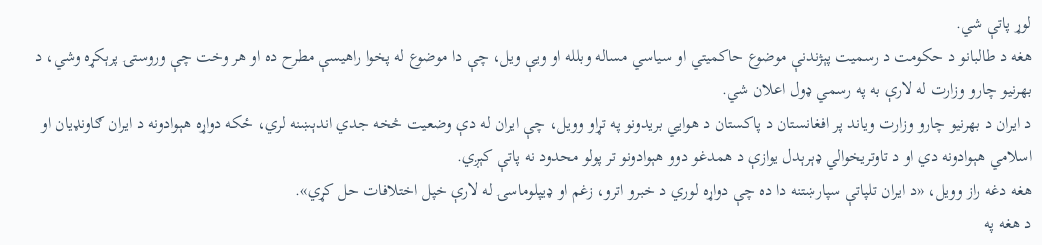لوړ پاتې شي.
هغه د طالبانو د حکومت د رسمیت پېژندنې موضوع حاکمیتي او سیاسي مساله وبلله او ویې ویل، چې دا موضوع له پخوا راهیسې مطرح ده او هر وخت چې وروستۍ پرېکړه وشي، د بهرنیو چارو وزارت له لارې به په رسمي ډول اعلان شي.
د ایران د بهرنیو چارو وزارت ویاند پر افغانستان د پاکستان د هوايي بریدونو په تړاو وویل، چې ایران له دې وضعیت څخه جدي اندېښنه لري، ځکه دواړه هېوادونه د ایران ګاونډیان او اسلامي هېوادونه دي او د تاوتریخوالي ډېرېدل یوازې د همدغو دوو هېوادونو تر پولو محدود نه پاتې کېږي.
هغه دغه راز وویل، «د ایران تلپاتې سپارښتنه دا ده چې دواړه لوري د خبرو اترو، زغم او ډیپلوماسۍ له لارې خپل اختلافات حل کړي».
د هغه په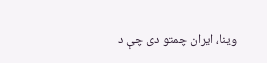وینا، ایران چمتو دی چې د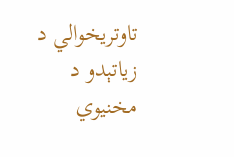تاوتریخوالي د زیاتېدو د مخنیوي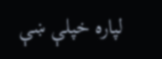لپاره خپلې ښې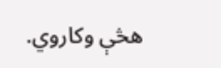هڅې وکاروي.